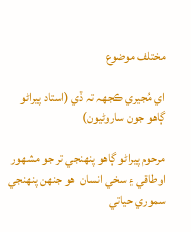مختلف موضوع

اي مُجيري ڪجهہ تہ ڏي (استاد پيراڻو ڳاهو جون ساروڻيون)

مرحوم پيراڻو ڳاھو پنھنجي تر جو مشھور اوطاقي ۽ سخي انسان  ھو جنھن پنھنجي سموري حياتي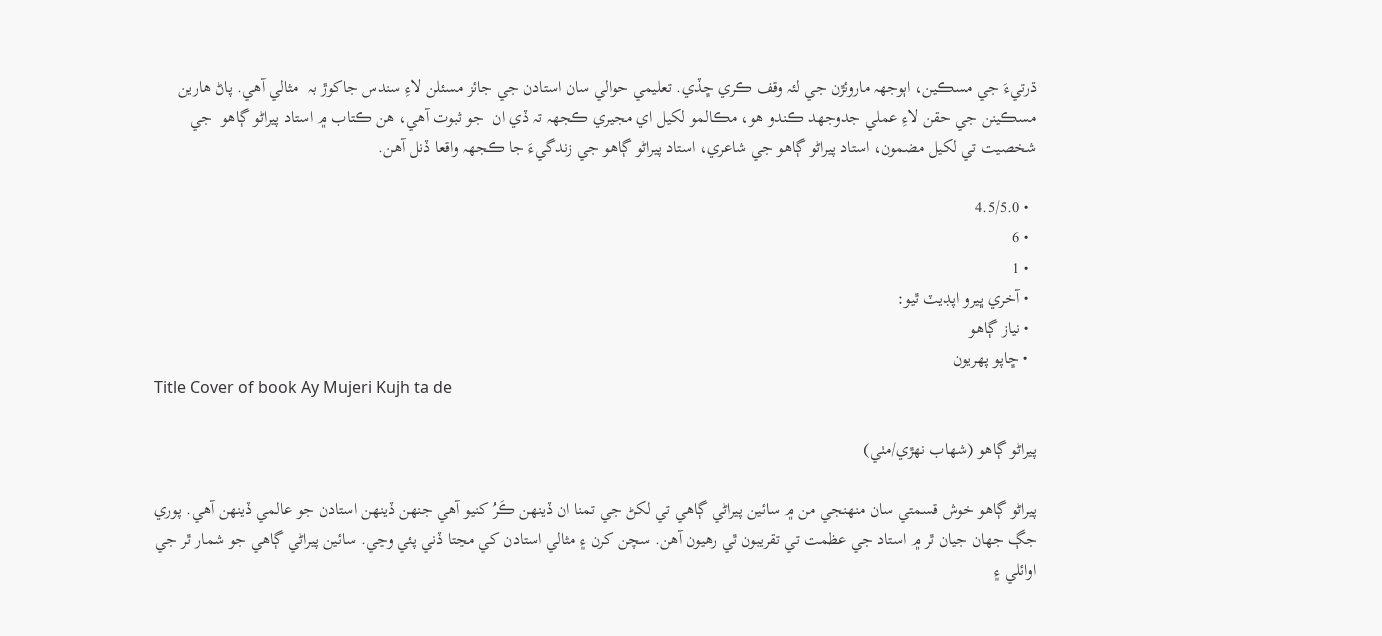ڌرتيءَ جي مسڪين، اٻوجهہ ماروئڙن جي لئہ وقف ڪري ڇڏي. تعليمي حوالي سان استادن جي جائز مسئلن لاءِ سندس جاکوڙ بہ  مثالي آھي. پاڻ ھارين مسڪينن جي حقن لاءِ عملي جدوجھد ڪندو ھو، مڪالمو لکيل اي مجيري ڪجهہ تہ ڏي ان  جو ثبوت آھي، ھن ڪتاب ۾ استاد پيراڻو ڳاهو  جي شخصيت تي لکيل مضمون، استاد پيراڻو ڳاھو جي شاعري، استاد پيراڻو ڳاهو جي زندگيءَ جا ڪجهہ واقعا ڏنل آھن.

  • 4.5/5.0
  • 6
  • 1
  • آخري ڀيرو اپڊيٽ ٿيو:
  • نياز ڳاهو
  • ڇاپو پھريون
Title Cover of book Ay Mujeri Kujh ta de

پيراڻو ڳاھو (شھاب نھڙي/مٺي)

پيراڻو ڳاهو خوش قسمتي سان منھنجي من ۾ سائين پيراڻي ڳاھي تي لکڻ جي تمنا ان ڏينھن ڪَرُ کنيو آھي جنھن ڏينھن استادن جو عالمي ڏينھن آھي. پوري جڳ جھان جيان ٿر ۾ استاد جي عظمت تي تقريبون ٿي رھيون آھن. سچن کرن ۽ مثالي استادن کي مڃتا ڏني پئي وڃي. سائين پيراڻي ڳاھي جو شمار ٿر جي اوائلي ۽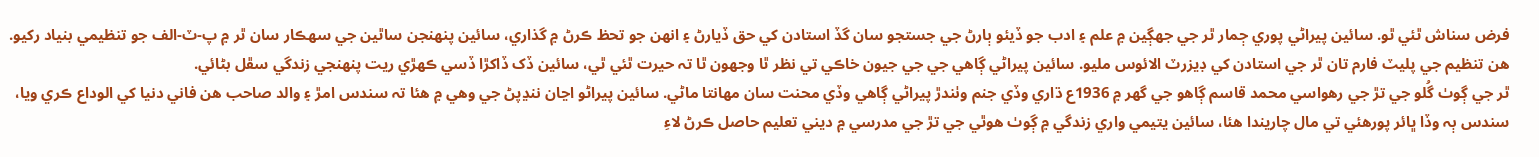فرض سناش ٿئي ٿو. سائين پيراڻي پوري ڄمار ٿر جي جهڳين ۾ علم ۽ ادب جو ڏيئو ٻارڻ جي جستجو سان گڏ استادن کي حق ڏيارڻ ۽ انھن جو تحظ ڪرڻ ۾ گذاري، سائين پنھنجن ساٿين جي سھڪار سان ٿر ۾ پ-ٽ-الف جو تنظيمي بنياد رکيو. ھن تنظيم جي پليٽ فارم تان ٿر جي استادن کي ڊيزرٽ الائوس مليو. سائين پيراڻي ڳاھي جي جي جيون خاڪي تي نظر ٿا وجهون ٿا تہ حيرت ٿئي ٿي، سائين ڏک ڏاکڙا ڏسي ڪھڙي ريت پنھنجي زندگي سڦل بڻائي.
ٿر جي ڳوٺ گُلو جي تڙ جي رھواسي محمد قاسم ڳاهو جي گهر ۾ 1936ع ڌاري وڏي جنم وٺندڙ پيراڻي ڳاھي وڏي محنت سان مھانتا ماڻي. سائين پيراڻو اڃان ننڍپڻ جي وهي ۾ هئا تہ سندس امڙ ۽ والد صاحب هن فاني دنيا کي الوداع ڪري ويا، سندس ٻہ وڏا ڀائر پورهئي تي مال چاريندا هئا، سائين يتيمي واري زندگي ۾ ڳوٺ هوٿي جي تڙ جي مدرسي ۾ ديني تعليم حاصل ڪرڻ لاءِ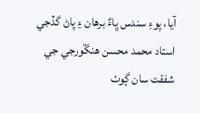آيا، پوءِ سندس ڀاءٌ برهان ۽ پاڻ گڏجي استاد محمد محسن هنڱورجي جي شفقت سان ڳوٺ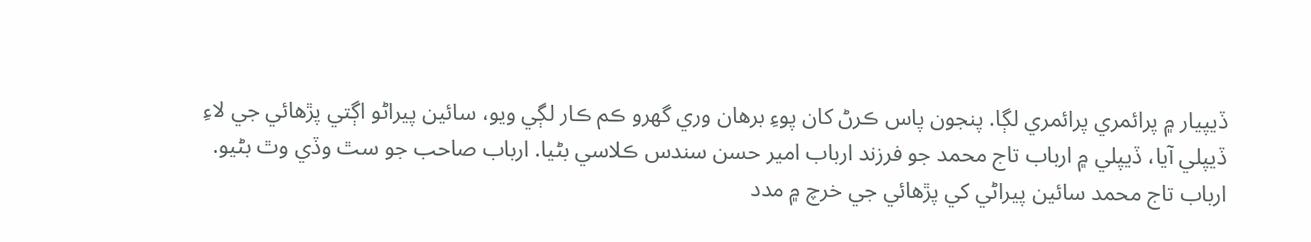ڏيپيار ۾ پرائمري پرائمري لڳا. پنجون پاس ڪرڻ کان پوءِ برهان وري گهرو ڪم ڪار لڳي ويو، سائين پيراڻو اڳتي پڙهائي جي لاءِ ڏيپلي آيا، ڏيپلي ۾ ارباب تاج محمد جو فرزند ارباب امير حسن سندس ڪلاسي بڻيا. ارباب صاحب جو سٿ وڏي وٿ بڻيو. ارباب تاج محمد سائين پيراڻي کي پڙهائي جي خرچ ۾ مدد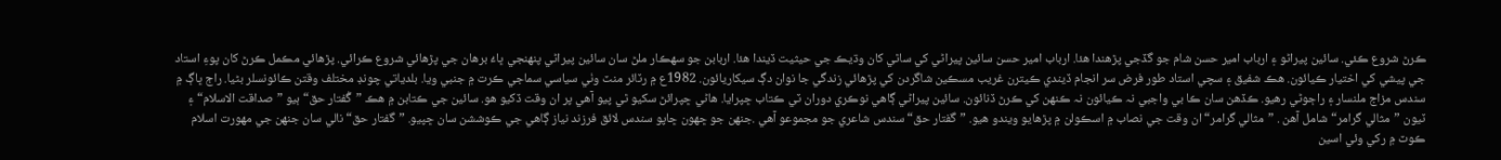ڪرڻ شروع ڪئي. سائين پيراڻو ۽ ارباب امير حسن شام جو گڏجي پڙهندا هئا. ارباب امير حسن سائين پيراڻي کي ساٿي کان وڌيڪ جي حيثيت ڏيندا هئا. اربابن جو سھڪار ملڻ سان سائين پيراڻي پنھنجي ڀاءُ برهان جي پڙهائي شروع ڪرائي. پڙهائي مڪمل ڪرڻ کان پوءِ استاد جي پيشي کي اختيار ڪيائون. هڪ شفيق ۽ سچي استاد طور فرض سر انجام ڏيندي ڪيترن غريب مسڪين شاگردن کي پڙهائي زندگي جا نوان دڳ سيکاريائون. 1982ع ۾ رٽائر منٽ وٺي سياسي سماجي ڪرت ۾ جنبي ويا. بلدياتي چونڊ مختلف وقتن ڪائونسلر بڻيا. راڄ ڀاڳ ۾ سندس مزاج ملنسار ۽ راڄوڻي رهيو. ڪڏهن سان ڪا بي واجبي نہ ڪيائون نہ ڪنھن کي ڪرڻ ڏنائون. سائين پيراڻي ڳاهي نوڪري دوران ٽي ڪتاب ڇپرايا. هاڻي ڇپرائڻ سکيو ٿي پيو آهي پر ان وقت ڏکيو هو. سائين جي ڪتابن ۾ هڪ ”گُفتار حق“ ٻيو ”صداقت الاسلام“ ۽ ٽيون ”مثالي گرامر“ شامل آهن . ”مثالي گرامر“ ان وقت جي نصاب ۾ اسڪولن ۾ پڙهايو ويندو هيو. ”گفتار حق“ سندس شاعري جو مجموعو آهي .جنھن جو ڇھون ڇاپو سندس لائق فرزند نياز ڳاهي جي ڪوششن سان ڇپيو. ”گفتار حق“ نالي سان جنھن جي مھورت اسلام ڪوٽ ۾ رکي وئي اسين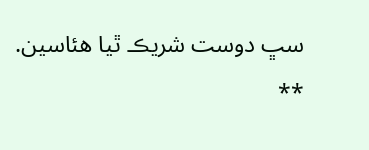سڀ دوست شريڪ ٿيا هئاسين.
**